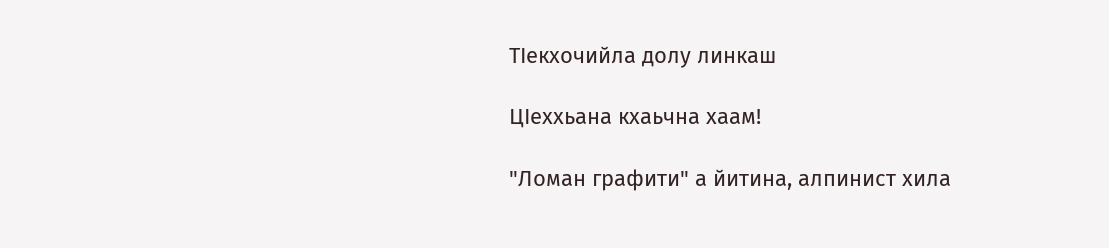ТIекхочийла долу линкаш

ЦIеххьана кхаьчна хаам!

"Ломан графити" а йитина, алпинист хила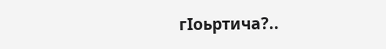гIоьртича?..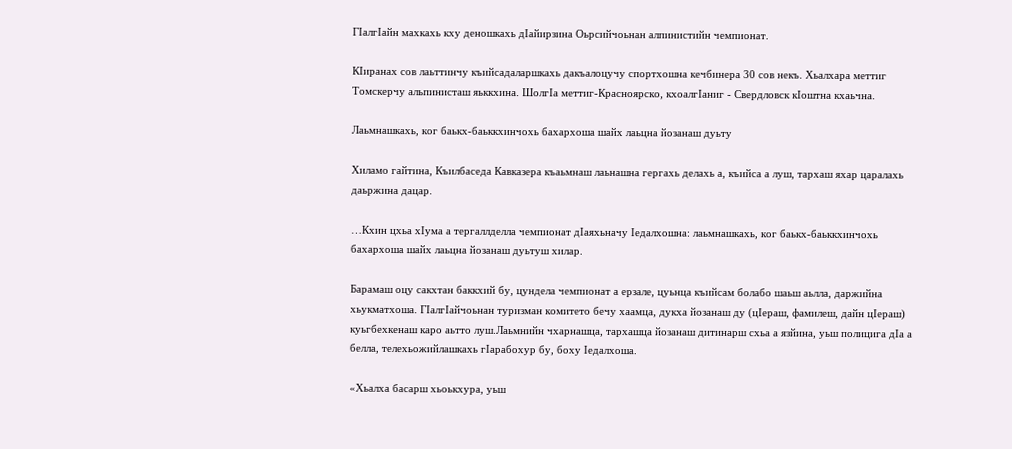ГIалгIайн махкахь кху деношкахь дIайирзина Оьрсийчоьнан алпинистийн чемпионат.

КIиранах сов лаьттинчу къийсадаларшкахь дакъалоцучу спортхошна кечбинера 30 сов некъ. Хьалхара меттиг Томскерчу альпинисташ яьккхина. ШолгIа меттиг-Красноярско, кхоалгIаниг - Свердловск кIоштна кхаьчна.

Лаьмнашкахь, ког баькх-баьккхинчохь бахархоша шайх лаьцна йозанаш дуьту

Хиламо гайтина, Къилбаседа Кавказера къаьмнаш лаьнашна гергахь делахь а, къийса а луш, тархаш яхар царалахь даьржина дацар.

…Кхин цхьа хIума а тергаллделла чемпионат дIаяхьначу Iедалхошна: лаьмнашкахь, ког баькх-баьккхинчохь бахархоша шайх лаьцна йозанаш дуьтуш хилар.

Барамаш оцу сакхтан баккхий бу, цундела чемпионат а ерзале, цуьнца къийсам болабо шаьш аьлла, даржийна хьукматхоша. ГIалгIайчоьнан туризман комитето бечу хаамца, дукха йозанаш ду (цIераш, фамилеш, дайн цIераш) куьгбехкенаш каро аьтто луш.Лаьмнийн чхарнашца, тархашца йозанаш дитинарш схьа а язйина, уьш полицига дIа а белла, телехьожийлашкахь гIарабохур бу, боху Iедалхоша.

«Хьалха басарш хьоькхура, уьш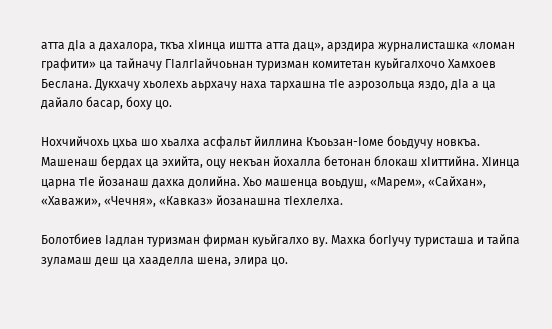атта дIа а дахалора, ткъа хIинца иштта атта дац», арздира журналисташка «ломан графити» ца тайначу ГIалгIайчоьнан туризман комитетан куьйгалхочо Хамхоев Беслана. Дукхачу хьолехь аьрхачу наха тархашна тIе аэрозольца яздо, дIа а ца дайало басар, боху цо.

Нохчийчохь цхьа шо хьалха асфальт йиллина Къоьзан-Iоме боьдучу новкъа. Машенаш бердах ца эхийта, оцу некъан йохалла бетонан блокаш хIиттийна. ХIинца царна тIе йозанаш дахка долийна. Хьо машенца воьдуш, «Марем», «Сайхан», «Хаважи», «Чечня», «Кавказ» йозанашна тIехлелха.

Болотбиев Iадлан туризман фирман куьйгалхо ву. Махка богIучу туристаша и тайпа зуламаш деш ца хааделла шена, элира цо.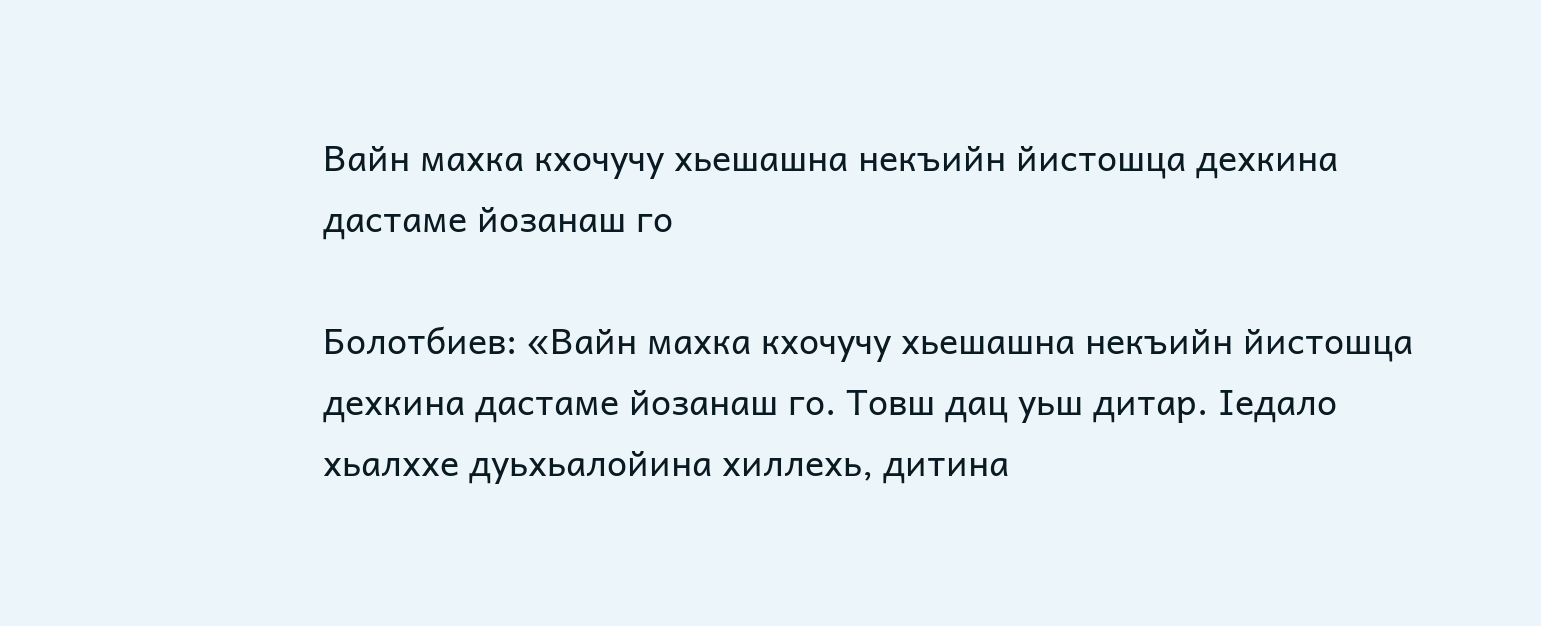Вайн махка кхочучу хьешашна некъийн йистошца дехкина дастаме йозанаш го

Болотбиев: «Вайн махка кхочучу хьешашна некъийн йистошца дехкина дастаме йозанаш го. Товш дац уьш дитар. Iедало хьалххе дуьхьалойина хиллехь, дитина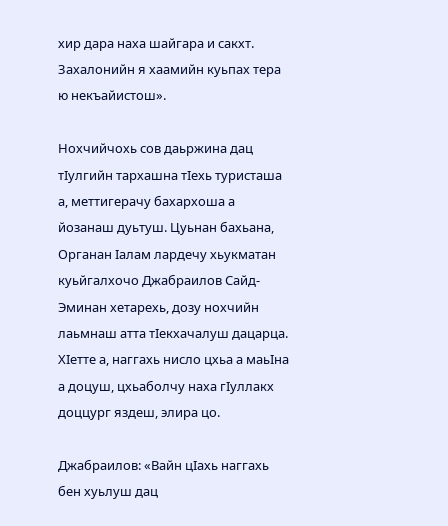хир дара наха шайгара и сакхт. Захалонийн я хаамийн куьпах тера ю некъайистош».

Нохчийчохь сов даьржина дац тIулгийн тархашна тIехь туристаша а, меттигерачу бахархоша а йозанаш дуьтуш. Цуьнан бахьана, Органан Iалам лардечу хьукматан куьйгалхочо Джабраилов Сайд-Эминан хетарехь, дозу нохчийн лаьмнаш атта тIекхачалуш дацарца. ХIетте а, наггахь нисло цхьа а маьIна а доцуш, цхьаболчу наха гIуллакх доццург яздеш, элира цо.

Джабраилов: «Вайн цIахь наггахь бен хуьлуш дац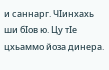и саннарг. ЧIинхахь ши бIов ю. Цу тIе цхьаммо йоза динера.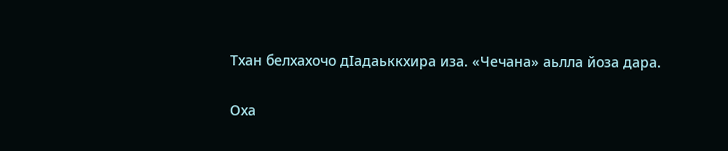Тхан белхахочо дIадаьккхира иза. «Чечана» аьлла йоза дара.

Оха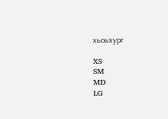хьоьхург

XS
SM
MD
LG